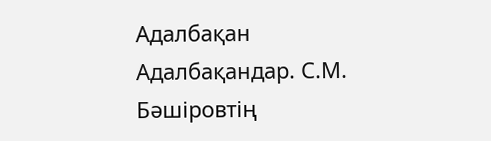Адалбақан
Адалбақандар. С.М. Бәшіровтің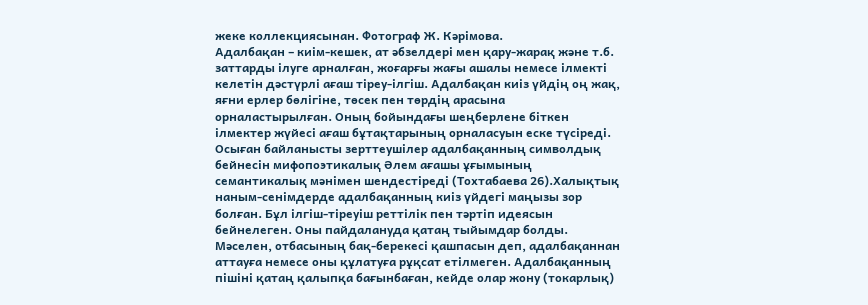жеке коллекциясынан. Фотограф Ж. Кәрімова.
Адалбақан – киім-кешек, ат әбзелдері мен қару-жарақ және т.б. заттарды ілуге арналған, жоғарғы жағы ашалы немесе ілмекті келетін дәстүрлі ағаш тіреу-ілгіш. Адалбақан киіз үйдің оң жақ, яғни ерлер бөлігіне, төсек пен төрдің арасына орналастырылған. Оның бойындағы шеңберлене біткен ілмектер жүйесі ағаш бұтақтарының орналасуын еске түсіреді. Осыған байланысты зерттеушілер адалбақанның символдық бейнесін мифопоэтикалық Әлем ағашы ұғымының семантикалық мәнімен шендестіреді (Тохтабаева 26).Халықтық наным-сенімдерде адалбақанның киіз үйдегі маңызы зор болған. Бұл ілгіш-тіреуіш реттілік пен тәртіп идеясын бейнелеген. Оны пайдалануда қатаң тыйымдар болды. Мәселен, отбасының бақ-берекесі қашпасын деп, адалбақаннан аттауға немесе оны құлатуға рұқсат етілмеген. Адалбақанның пішіні қатаң қалыпқа бағынбаған, кейде олар жону (токарлық)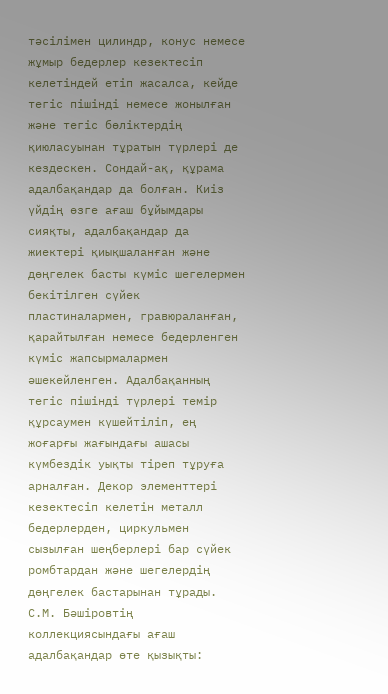тәсілімен цилиндр, конус немесе жұмыр бедерлер кезектесіп келетіндей етіп жасалса, кейде тегіс пішінді немесе жонылған және тегіс бөліктердің қиюласуынан тұратын түрлері де кездескен. Сондай-ақ, құрама адалбақандар да болған. Киіз үйдің өзге ағаш бұйымдары сияқты, адалбақандар да жиектері қиықшаланған және дөңгелек басты күміс шегелермен бекітілген сүйек пластиналармен, гравюраланған, қарайтылған немесе бедерленген күміс жапсырмалармен әшекейленген. Адалбақанның тегіс пішінді түрлері темір құрсаумен күшейтіліп, ең жоғарғы жағындағы ашасы күмбездік уықты тіреп тұруға арналған. Декор элементтері кезектесіп келетін металл бедерлерден, циркульмен сызылған шеңберлері бар сүйек ромбтардан және шегелердің дөңгелек бастарынан тұрады. С.М. Бәшіровтің коллекциясындағы ағаш адалбақандар өте қызықты: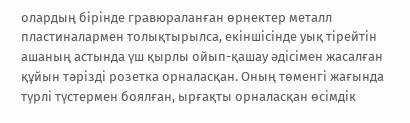олардың бірінде гравюраланған өрнектер металл пластиналармен толықтырылса, екіншісінде уық тірейтін ашаның астында үш қырлы ойып-қашау әдісімен жасалған құйын тәрізді розетка орналасқан. Оның төменгі жағында түрлі түстермен боялған, ырғақты орналасқан өсімдік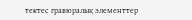тектес гравюралық элементтер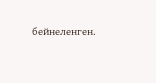бейнеленген.